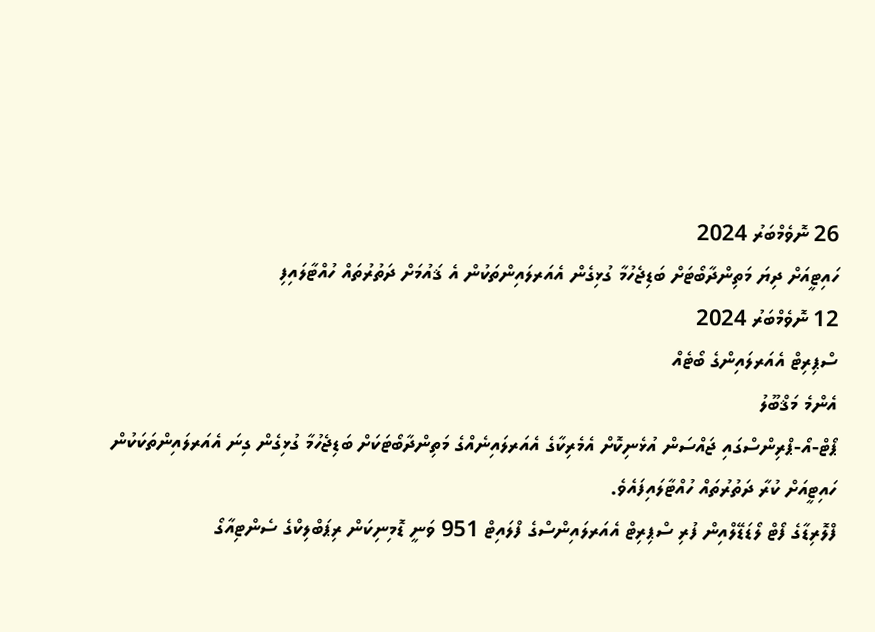26 ނޮވެމްބަރު 2024
ހައިޓީއަށް ދިޔަ މަތިންދާބޯޓަށް ބަޑިޖެހުމާ ގުޅިގެން އެއަރލައިންތަކުން އެ ޤައުމަށް ދަތުރުތައް ހުއްޓާލައިފި
12 ނޮވެމްބަރު 2024
ސްޕިރިޓް އެއަރލައިންގެ ބޯޓެއް
އެންމެ މަޤްބޫލު
ޕޯޓް-އޯ-ޕްރިންސްގައި ޖައްސަން އުޅެނިކޮށް އެމެރިކާގެ އެއަރލައިނެއްގެ މަތިންދާބޯޓަކަށް ބަޑިޖެހުމާ ގުޅިގެން ގިނަ އެއަރލައިންތަކަކުން ހައިޓީއަށް ކުރާ ދަތުރުތައް ހުއްޓާލައިފައެވެ.
ފްލޮރިޑާގެ ފޯޓް ލޯޑަޑޭލްއިން ފުރި ސްޕިރިޓް އެއަރލައިންސްގެ ފްލައިޓް 951 ވަނީ ޑޮމިނިކަން ރިޕަބްލިކްގެ ސެންޓިއާގޯ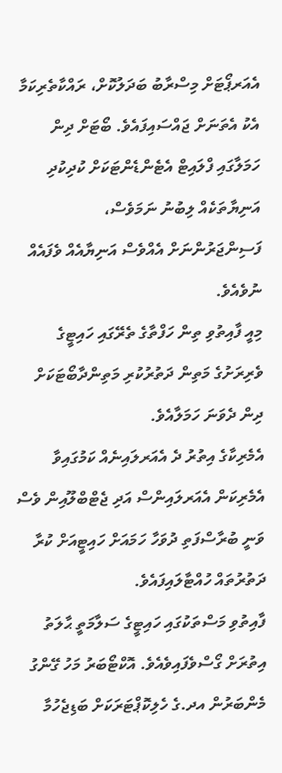އެއަރޕޯޓަށް މިސްރާބު ބަދަލުކޮށް، ރައްކާތެރިކަމާ އެކު އެތަނަށް ޖައްސައިފައެވެ. ބޯޓަށް ދިން ހަމަލާގައި ފްލައިޓް އެޓެންޑެންޓަކަށް ކުދިކުދި އަނިޔާތަކެއް ލިބުނު ނަމަވެސް، ފަސިންޖަރުންނަށް އެއްވެސް އަނިޔާއެއް ވެފައެއް ނުވެއެވެ.
މިއީ ފާއިތުވި ތިން ހަފްތާގެ ތެރޭގައި ހައިޓީގެ ވެރިރަށުގެ މަތިން ދަތުރުކުރި މަތިންދާބޯޓަކަށް ދިން ދެވަނަ ހަމަލާއެވެ.
އެމެރިކާގެ އިތުރު ދެ އެއަރލައިނެއް ކަމުގައިވާ އެމެރިކަން އެއަރލައިންސް އަދި ޖެޓްބްލޫއިން ވެސް ވަނީ ބުރާސްފަތި ދުވަހާ ހަމައަށް ހައިޓީއަށް ކުރާ ދަތުރުތައް ހުއްޓާލައިފައެވެ.
ފާއިތުވި މަސްތަކުގައި ހައިޓީގެ ސަލާމަތީ ޙާލަތު އިތުރަށް ގޯސްވެފައިވެއެވެ. އޮކްޓޯބަރު މަހު ގޭންގު މެންބަރުން އދ.ގެ ހެލިކޮޕްޓަރަކަށް ބަޑިޖެހުމާ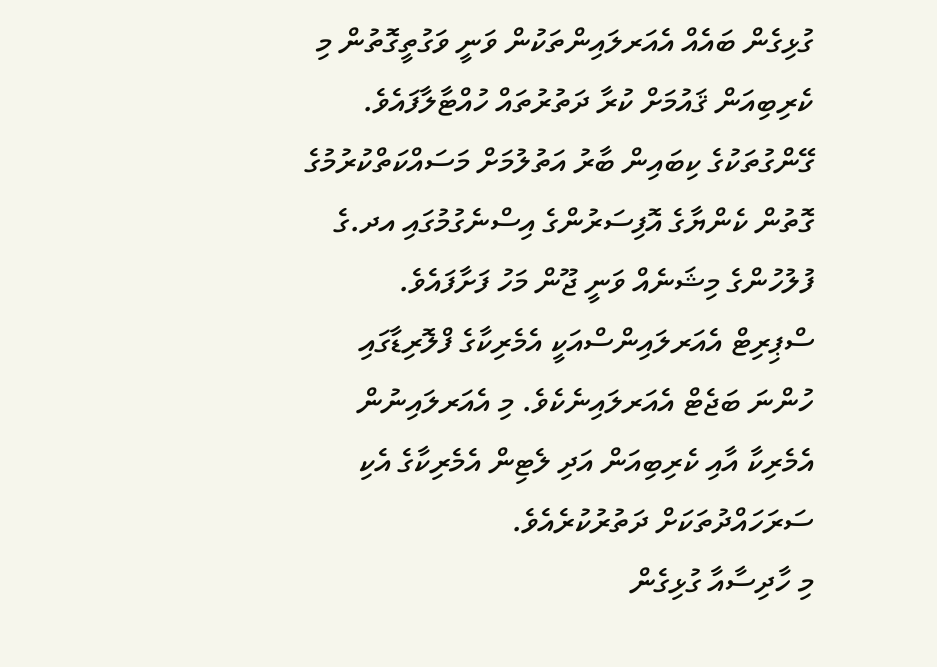ގުޅިގެން ބައެއް އެއަރލައިންތަކުން ވަނީ ވަގުތީގޮތުން މި ކެރިބިއަން ޤައުމަށް ކުރާ ދަތުރުތައް ހުއްޓާލާފައެވެ.
ގޭންގުތަކުގެ ކިބައިން ބާރު އަތުލުމަށް މަސައްކަތްކުރުމުގެ ގޮތުން ކެންޔާގެ އޮފިސަރުންގެ އިސްނެގުމުގައި އދ.ގެ ފުލުހުންގެ މިޝަނެއް ވަނީ ޖޫން މަހު ފަށާފައެވެ.
ސްޕިރިޓް އެއަރލައިންސްއަކީ އެމެރިކާގެ ފްލޮރިޑާގައި ހުންނަ ބަޖެޓް އެއަރލައިނެކެވެ. މި އެއަރލައިނުން އެމެރިކާ އާއި ކެރިބިއަން އަދި ލެޓިން އެމެރިކާގެ އެކި ސަރަހައްދުތަކަށް ދަތުރުކުރެއެވެ.
މި ހާދިސާއާ ގުޅިގެން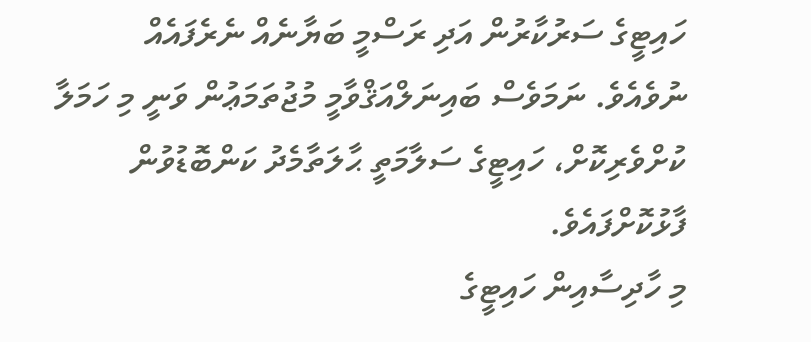ހައިޓީގެ ސަރުކާރުން އަދި ރަސްމީ ބަޔާނެއް ނެރެފައެއް ނުވެއެވެ. ނަމަވެސް ބައިނަލްއަޤްވާމީ މުޖުތަމަޢުން ވަނީ މި ހަމަލާ ކުށްވެރިކޮށް، ހައިޓީގެ ސަލާމަތީ ޙާލަތާމެދު ކަންބޮޑުވުން ފާޅުކޮށްފައެވެ.
މި ހާދިސާއިން ހައިޓީގެ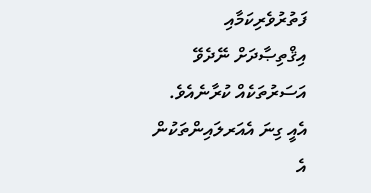ފަތުރުވެރިކަމާއި އިޤްތިޞާދަށް ނޭދެވޭ އަސަރުތަކެއް ކުރާނެއެވެ. އެއީ ގިނަ އެއަރލައިންތަކުން އެ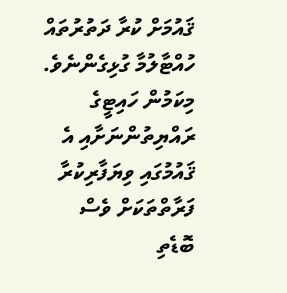ޤައުމަށް ކުރާ ދަތުރުތައް ހުއްޓާލުމާ ގުޅިގެންނެވެ. މިކަމުން ހައިޓީގެ ރައްޔިތުންނަށާއި އެ ޤައުމުގައި ވިޔަފާރިކުރާ ފަރާތްތަކަށް ވެސް ބޮޑެތި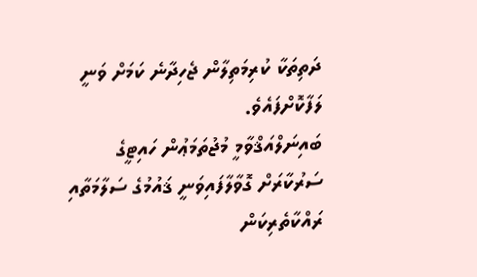ދަތިތަކާ ކުރިމަތިލާން ޖެހިދާނެ ކަމަށް ވަނީ ލަފާކޮށްފައެވެ.
ބައިނަލްއަޤްވާމީ މުޖުތަމަޢުން ހައިޓީގެ ސަރުކާރަށް ގޮވާލާފައިވަނީ ޤައުމުގެ ސަލާމަތާއި ރައްކާތެރިކަން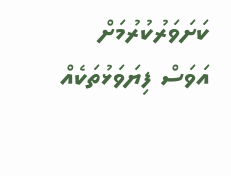ކަށަވަރުކުރުމަށް އަވަސް ފިޔަވަޅުތަކެއް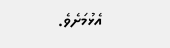އެޅުމަށެވެ.